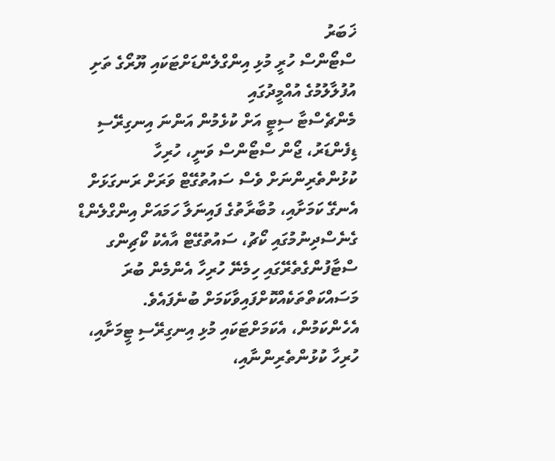ޚަބަރު
ސްޓޯންސް ހުރީ މުޅި އިންގްލެންޑަށްޓަކައި ޔޫރޯގެ ތަށި އުފުލާލުމުގެ އުއްމީދުގައި
މެންޗެސްޓާ ސިޓީ އަށް ކުޅެމުން އަންނަ އިނގިރޭސި ޑިފެންޑަރު، ޖޯން ސްޓޯންސް ވަނީ، ހުރިހާ ކުޅުންތެރިންނަށް ވެސް ސައުތުގޭޓް ވަރަށް ރަނގަޅަށް އެނގޭ ކަމަށާއި، މުބާރާތުގެ ފައިނަލާ ހަމައަށް އިންގްލެންޑް ގެނެސްދިނުމުގައި ކޯޗު، ސައުތުގޭޓް އާއެކު ކޯޗިންގ ސްޓާފުންގެތެރޭގައި ހިމެނޭ ހުރިހާ އެންމެން ބުރަ މަސައްކަތްތަކެއްކޮށްފައިވާކަމަށް ބުނެފައެވެ.
އެހެންކަމުން، އެކަމަށްޓަކައި މުޅި އިނގިރޭސި ޓީމަށާއި، ހުރިހާ ކުޅުންތެރިންނާއި،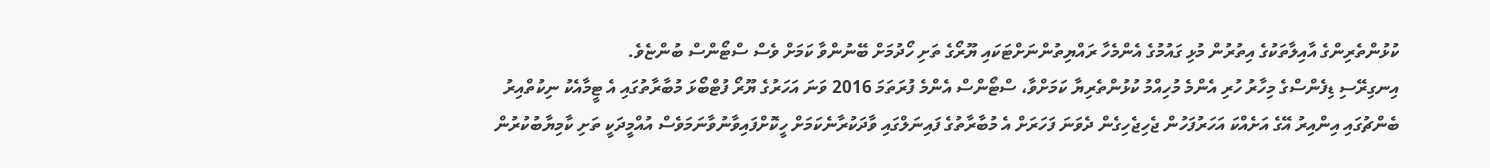ކުޅުންތެރިންގެ އާއިލާތަކުގެ އިތުރުން މުޅި ގައުމުގެ އެންމެހާ ރައްޔިތުންނަށްޓަކައި ޔޫރޯގެ ތަށި ހޯދުމަށް ބޭނުންވާ ކަމަށް ވެސް ސްޓޯންސް ބުންޏެވެ.
އިނގިރޭސި ޑިފެންސްގެ މިހާރު ހުރި އެންމެ މުހިއްމު ކުޅުންތެރިޔާ ކަމަށްވާ، ސްޓޯންސް އެންމެ ފުރަތަމަ 2016 ވަނަ އަހަރުގެ ޔޫރޯ ފުޓްބޯޅަ މުބާރާތުގައި އެ ޓީމާއެކު ނިކުތްއިރު ބެންޗުގައި އިންއިރު އޭގެ އަށެއްކަ އަހަރުފަހުން ޖެހިޖެހިގެން ދެވަނަ ފަހަރަށް އެ މުބާރާތުގެ ފައިނަލްގައި ވާދަކުރާނެކަމަށް ހީކޮށްފައިވާނުވާނަމަވެސް އުއްމީދަކީ ތަށި ކާމިޔާބުކުރުން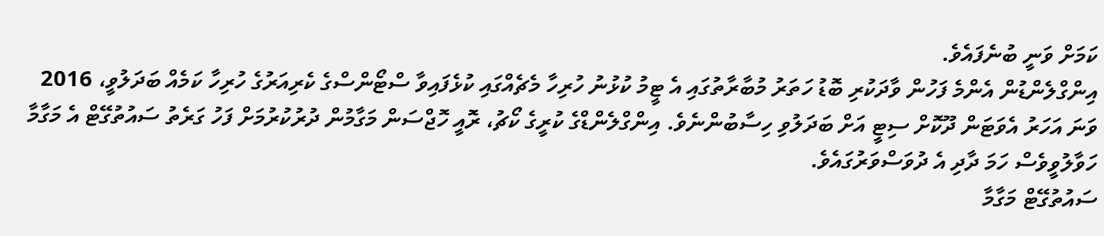ކަމަށް ވަނީ ބުނެފައެވެ.
އިންގްލެންޑުން އެންމެ ފަހުން ވާދަކުރި ބޮޑު ހަތަރު މުބާރާތުގައި އެ ޓީމު ކުޅުނު ހުރިހާ މެޗެއްގައި ކުޅެފައިވާ ސްޓޯންސްގެ ކެރިއަރުގެ ހުރިހާ ކަމެއް ބަދަލުވީ، 2016 ވަނަ އަހަރު އެވަޓަން ދޫކޮށް ސިޓީ އަށް ބަދަލުވި ހިސާބުންނެވެ. އިންގްލެންޑްގެ ކުރީގެ ކޯޗު، ރޮއީ ހޮޖްސަން މަގާމުން ދުރުކުރުމަށް ފަހު ގަރެތު ސައުތުގޭޓް އެ މަގާމާ ހަވާލުވީވެސް ހަމަ ދާދި އެ ދުވަސްވަރުގައެވެ.
ސައުތުގޭޓް މަގާމާ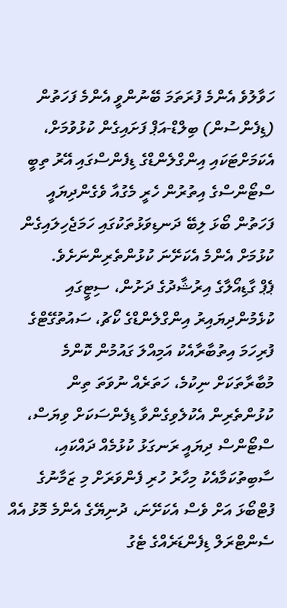ހަވާލުވެ އެންމެ ފުރަތަމަ ބޭނުންވީ އެންމެ ފަހަތުން (ޑިފެންސުން) ބިލްޑް-އަޕް ފަށައިގެން ކުޅުވުމަށް، އެކަމަށްޓަކައި އިންގްލެންޑްގެ ޑިފެންސްގައި އޭރު ތިބީ ސްޓޯންސްގެ އިތުރުން ހެރީ މެގުއާ ވެގެންދިޔައީ ފަހަތުން ބޯޅަ ލިބޭ ދަނޑިވަޅުތަކުގައި ހަމަޖެހިލައިގެން ކުޅުމަށް އެންމެ އެކަށޭނަ ކުޅުންތެރިންނަށެވެ.
ޕެޕް ގާޑިއޯލާގެ އިރުޝާދުގެ ދަށުން، ސިޓީގައި ކުޅެމުންދިޔައިރު އިންގްލެންޑްގެ ކޯޗު، ސައުތުގޭޓްގެ ފުރިހަމަ އިތުބާރާއެކު އަމިއްލަ ގައުމުން ކޮންމެ މުބާރާތަކަށް ނިކުމެ، ހަތަރެއް ނުވަތަ ތިން ކުޅުންތެރިން އެކުލެވިގެންވާ ޑިފެންސަކަށް ވިޔަސް، ސްޓޯންސް ދިޔައީ ރަނގަޅު ކުޅުމެއް ދައްކައި، ސާބިތުކަމާއެކު މިހާރު ހުރި ފެންވަރަށް މި ޒަމާނުގެ ފުޓްބޯޅަ އަށް ވެސް އެކަށޭނަ، ދުނިޔޭގެ އެންމެ މޮޅު އެއް ސެންޓްރަލް ޑިފެންޑަރެއްގެ ޓެގު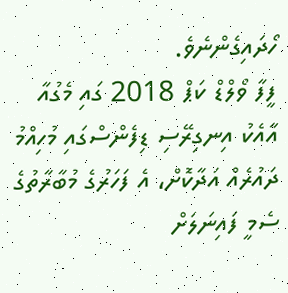ހޯދައިގެންނެވެ.
ފީފާ ވޯލްޑް ކަޕް 2018 ގައި މެގުއާ އާއެކު އިނގިރޭސި ޑިފެންސްގައި މުހިއްމު ދައުރެއް އަދާކޮށް، އެ ފަހަރުގެ މުބާރާތުގެ ސެމީ ފައިނަލަށް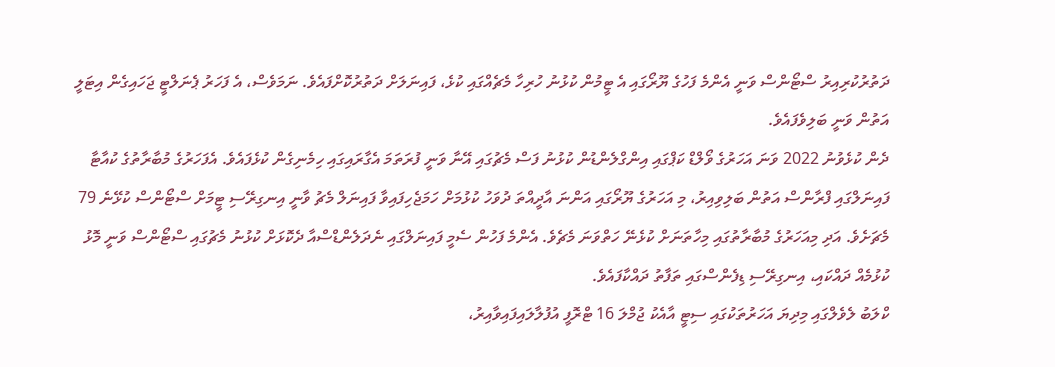ދަތުރުކުރިއިރު ސްޓޯންސް ވަނީ އެންމެ ފަހުގެ ޔޫރޯގައި އެ ޓީމުން ކުޅުނު ހުރިހާ މެޗެއްގައި ކުޅެ، ފައިނަލަށް ދަތުރުކޮށްފައެވެ. ނަމަވެސް، އެ ފަހަރު ޕެނަލްޓީ ޖަހައިގެން އިޓަލީ އަތުން ވަނީ ބަލިވެފައެވެ.
ދެން ކުޅެވުނު 2022 ވަނަ އަހަރުގެ ވޯލްޑް ކަޕްގައި އިންގްލެންޑުން ކުޅުނު ފަސް މެޗުގައި އޭނާ ވަނީ ފުރަތަމަ އެގާރައިގައި ހިމެނިގެން ކުޅެފައެވެ. އެފަހަރުގެ މުބާރާތުގެ ކުއާޓާ ފައިނަލްގައި ފްރާންސް އަތުން ބަލިވިއިރު، މި އަހަރުގެ ޔޫރޯގައި އަންނަ އާދީއްތަ ދުވަހު ކުޅުމަށް ހަމަޖެހިފައިވާ ފައިނަލް މެޗު ވާނީ އިނގިރޭސި ޓީމަށް ސްޓޯންސް ކުޅޭނެ 79 މެޗަށެވެ. އަދި މިއަހަރުގެ މުބާރާތުގައި މިހާތަނަށް ކުޅެނޭ ހަތްވަނަ މެޗެވެ. އެންމެ ފަހުން ސެމީ ފައިނަލްގައި ނެދަލެންޑްސްއާ ދެކޮޅަށް ކުޅުނު މެޗުގައި ސްޓޯންސް ވަނީ މޮޅު ކުޅުމެއް ދައްކައި، އިނގިރޭސި ޑިފެންސްގައި ތަފާތު ދައްކާފައެވެ.
ކްލަބު ލެވެލްގައި މިދިޔަ އަހަރުތަކުގައި ސިޓީ އާއެކު ޖުމްލަ 16 ޓްރޮފީ އުފުލާލައިފައިވާއިރު،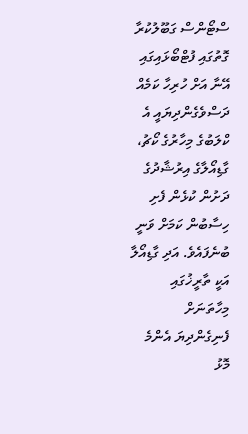ސްޓޯންސް ގަބޫލުކުރާ ގޮތުގައި ފުޓްބޯޅައިގައި އޭނާ އަށް ހުރިހާ ކަމެއް ދަސްވެގެންދިޔައީ އެ ކްލަބުގެ މިހާރުގެ ކޯޗު، ގާޑިއޯލާގެ އިރުޝާދުގެ ދަށުން ކުޅެން ފެށި ހިސާބުން ކަމަށް ވަނީ ބުނެފައެވެ. އަދި ގާޑިއޯލާ އަކީ ތާރީޚުގައި މިހާތަނަށް ފެނިގެންދިޔަ އެންމެ މޮޅު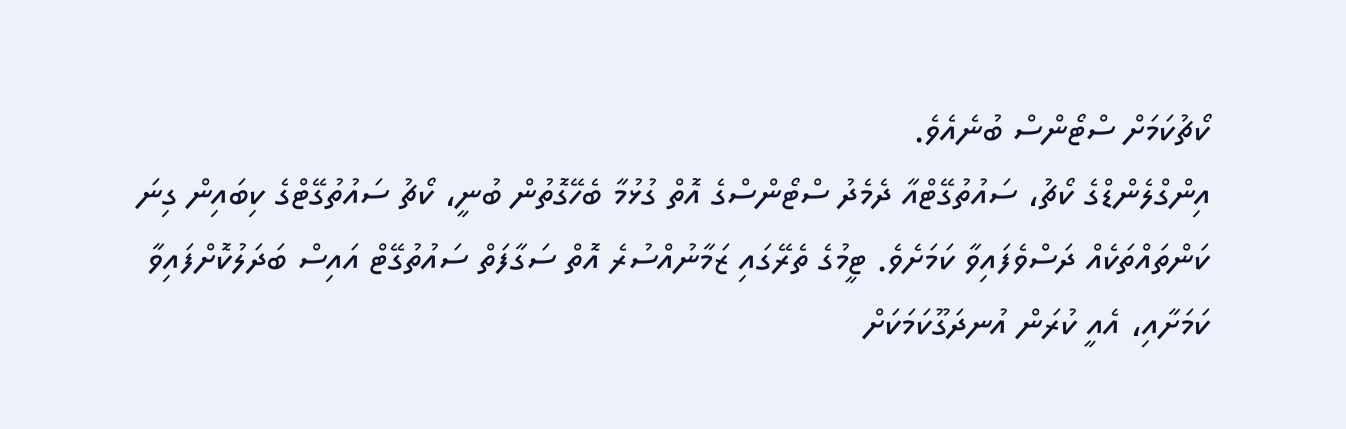ކޯޗުކަމަށް ސްޓޯންސް ބުނެއެވެ.
އިންގްލެންޑްގެ ކޯޗު، ސައުތުގޭޓްއާ ދެމެދު ސްޓޯންސްގެ އޮތް ގުޅުމާ ބެހޭގޮތުން ބުނީ، ކޯޗު ސައުތުގޭޓްގެ ކިބައިން ގިނަ ކަންތައްތަކެއް ދަސްވެފައިވާ ކަމަށެވެ. ޓީމުގެ ތެރޭގައި ޒަމާނުއްސުރެ އޮތް ސަގާފަތް ސައުތުގޭޓް އައިސް ބަދަލުކޮށްފައިވާ ކަމަށާއި، އެއީ ކުރަން އުނދަގޫކަމަކަށް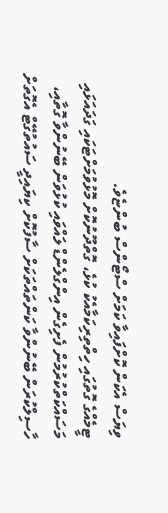ވިޔަސް އެކަން ކޮށްފައިވާ ކަމަށް ސްޓޯންސް ބުންޏެވެ.
ޓީމެއްގެ ގޮތުގައި ހިތްތިރިކަމާއެކު ކުޅެ، ގޮތްދޫނުކޮށް މޮޅުވުމަށްޓަކައި ގަދައަޅައި މަސައްކަތްކުރުމުން ފެށިގެން އިންގްލެންޑް ލައްވައި ކުޅުވަން ބޭނުންވާ ގޮތާއި، ހާސިލްކުރަން ބޭނުންވާ ކަންތައްތަކަށް ސާފުކޮށް ކިޔައިދީ ސައުތުގޭޓް އެގޮތަށް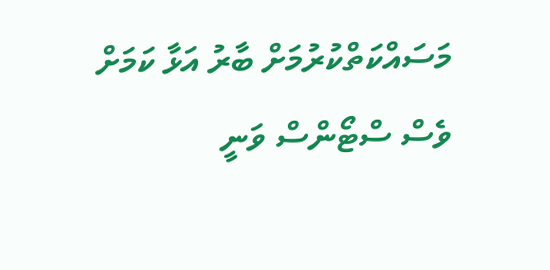މަސައްކަތްކުރުމަށް ބާރު އަޅާ ކަމަށް ވެސް ސްޓޯންސް ވަނީ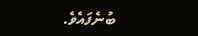ބުނެފައެވެ.